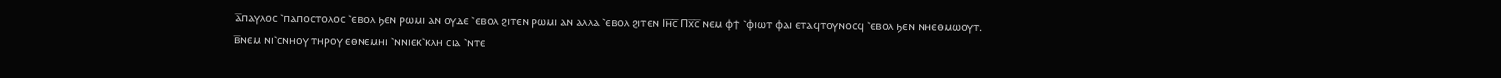ⲁ̅ⲡⲁⲩⲗⲟⲥ ⳿ⲡⲁⲡⲟⲥⲧⲟⲗⲟⲥ ⳿ⲉⲃⲟⲗ ϧⲉⲛ ⲣⲱⲙⲓ ⲁⲛ ⲟⲩⲇⲉ ⳿ⲉⲃⲟⲗ ϩⲓⲧⲉⲛ ⲣⲱⲙⲓ ⲁⲛ ⲁⲗⲗⲁ ⳿ⲉⲃⲟⲗ ϩⲓⲧⲉⲛ Ⲓⲏ̅ⲥ̅ Ⲡⲭ̅ⲥ̅ ⲛⲉⲙ ⲫϯ ⳿ⲫⲓⲱⲧ ⲫⲁⲓ ⲉⲧⲁϥⲧⲟⲩⲛⲟⲥϥ ⳿ⲉⲃⲟⲗ ϧⲉⲛ ⲛⲏⲉⲑⲙⲱⲟⲩⲧ.
ⲃ̅ⲛⲉⲙ ⲛⲓ⳿ⲥⲛⲏⲟⲩ ⲧⲏⲣⲟⲩ ⲉⲑⲛⲉⲙⲏⲓ ⳿ⲛⲛⲓⲉⲕ⳿ⲕⲗⲏ ⲥⲓⲁ ⳿ⲛⲧⲉ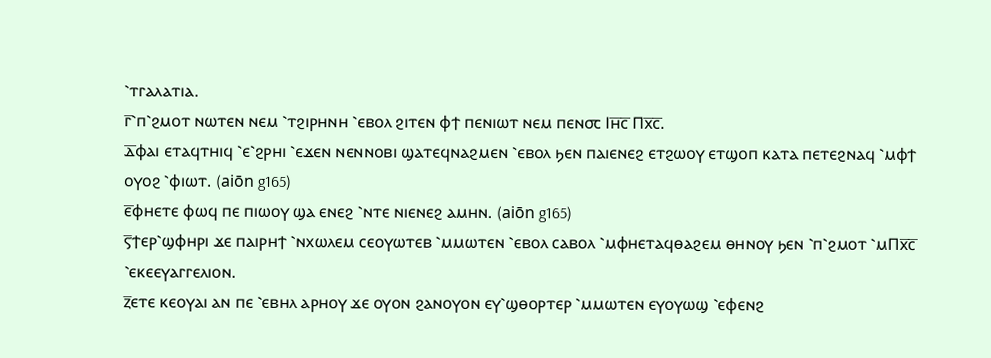⳿ⲧⲅⲁⲗⲁⲧⲓⲁ.
ⲅ̅⳿ⲡ⳿ϩⲙⲟⲧ ⲛⲱⲧⲉⲛ ⲛⲉⲙ ⳿ⲧϩⲓⲣⲏⲛⲏ ⳿ⲉⲃⲟⲗ ϩⲓⲧⲉⲛ ⲫϯ ⲡⲉⲛⲓⲱⲧ ⲛⲉⲙ ⲡⲉⲛ⳪ Ⲓⲏ̅ⲥ̅ Ⲡⲭ̅ⲥ̅.
ⲇ̅ⲫⲁⲓ ⲉⲧⲁϥⲧⲏⲓϥ ⳿ⲉ⳿ϩⲣⲏⲓ ⳿ⲉϫⲉⲛ ⲛⲉⲛⲛⲟⲃⲓ ϣⲁⲧⲉϥⲛⲁϩⲙⲉⲛ ⳿ⲉⲃⲟⲗ ϧⲉⲛ ⲡⲁⲓⲉⲛⲉϩ ⲉⲧϩⲱⲟⲩ ⲉⲧϣⲟⲡ ⲕⲁⲧⲁ ⲡⲉⲧⲉϩⲛⲁϥ ⳿ⲙⲫϯ ⲟⲩⲟϩ ⳿ⲫⲓⲱⲧ. (aiōn g165)
ⲉ̅ⲫⲏⲉⲧⲉ ⲫⲱϥ ⲡⲉ ⲡⲓⲱⲟⲩ ϣⲁ ⲉⲛⲉϩ ⳿ⲛⲧⲉ ⲛⲓⲉⲛⲉϩ ⲁⲙⲏⲛ. (aiōn g165)
ⲋ̅ϯⲉⲣ⳿ϣⲫⲏⲣⲓ ϫⲉ ⲡⲁⲓⲣⲏϯ ⳿ⲛⲭⲱⲗⲉⲙ ⲥⲉⲟⲩⲱⲧⲉⲃ ⳿ⲙⲙⲱⲧⲉⲛ ⳿ⲉⲃⲟⲗ ⲥⲁⲃⲟⲗ ⳿ⲙⲫⲏⲉⲧⲁϥⲑⲁϩⲉⲙ ⲑⲏⲛⲟⲩ ϧⲉⲛ ⳿ⲡ⳿ϩⲙⲟⲧ ⳿ⲙⲠⲭ̅ⲥ̅ ⳿ⲉⲕⲉⲉⲩⲁⲅⲅⲉⲗⲓⲟⲛ.
ⲍ̅ⲉⲧⲉ ⲕⲉⲟⲩⲁⲓ ⲁⲛ ⲡⲉ ⳿ⲉⲃⲏⲗ ⲁⲣⲏⲟⲩ ϫⲉ ⲟⲩⲟⲛ ϩⲁⲛⲟⲩⲟⲛ ⲉⲩ⳿ϣⲑⲟⲣⲧⲉⲣ ⳿ⲙⲙⲱⲧⲉⲛ ⲉⲩⲟⲩⲱϣ ⳿ⲉⲫⲉⲛϩ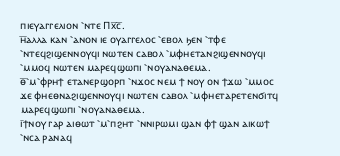ⲡⲓⲉⲩⲁⲅⲅⲉⲗⲓⲟⲛ ⳿ⲛⲧⲉ Ⲡⲭ̅ⲥ̅.
ⲏ̅ⲁⲗⲗⲁ ⲕⲁⲛ ⳿ⲁⲛⲟⲛ ⲓⲉ ⲟⲩⲁⲅⲅⲉⲗⲟⲥ ⳿ⲉⲃⲟⲗ ϧⲉⲛ ⳿ⲧⲫⲉ ⳿ⲛⲧⲉϥϩⲓϣⲉⲛⲛⲟⲩϥⲓ ⲛⲱⲧⲉⲛ ⲥⲁⲃⲟⲗ ⳿ⲙⲫⲏⲉⲧⲁⲛϩⲓϣⲉⲛⲛⲟⲩϥⲓ ⳿ⲙⲙⲟϥ ⲛⲱⲧⲉⲛ ⲙⲁⲣⲉϥϣⲱⲡⲓ ⳿ⲛⲟⲩⲁⲛⲁⲑⲉⲙⲁ.
ⲑ̅⳿ⲙ⳿ⲫⲣⲏϯ ⲉⲧⲁⲛⲉⲣϣⲟⲣⲡ ⳿ⲛϫⲟⲥ ⲛⲉⲙ ϯ ⲛⲟⲩ ⲟⲛ ϯϫⲱ ⳿ⲙⲙⲟⲥ ϫⲉ ⲫⲏⲉⲑⲛⲁϩⲓϣⲉⲛⲛⲟⲩϥⲓ ⲛⲱⲧⲉⲛ ⲥⲁⲃⲟⲗ ⳿ⲙⲫⲏⲉⲧⲁⲣⲉⲧⲉⲛϭⲓⲧϥ ⲙⲁⲣⲉϥϣⲱⲡⲓ ⳿ⲛⲟⲩⲁⲛⲁⲑⲉⲙⲁ.
ⲓ̅ϯⲛⲟⲩ ⲅⲁⲣ ⲁⲓⲑⲱⲧ ⳿ⲙ⳿ⲡϩⲏⲧ ⳿ⲛⲛⲓⲣⲱⲙⲓ ϣⲁⲛ ⲫϯ ϣⲁⲛ ⲁⲓⲕⲱϯ ⳿ⲛⲥⲁ ⲣⲁⲛⲁϥ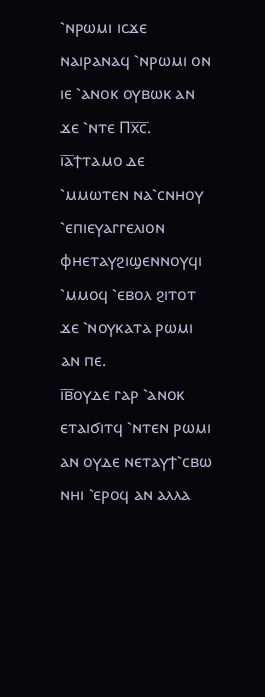⳿ⲛⲣⲱⲙⲓ ⲓⲥϫⲉ ⲛⲁⲓⲣⲁⲛⲁϥ ⳿ⲛⲣⲱⲙⲓ ⲟⲛ ⲓⲉ ⳿ⲁⲛⲟⲕ ⲟⲩⲃⲱⲕ ⲁⲛ ϫⲉ ⳿ⲛⲧⲉ Ⲡⲭ̅ⲥ̅.
ⲓ̅ⲁ̅ϯⲧⲁⲙⲟ ⲇⲉ ⳿ⲙⲙⲱⲧⲉⲛ ⲛⲁ⳿ⲥⲛⲏⲟⲩ ⳿ⲉⲡⲓⲉⲩⲁⲅⲅⲉⲗⲓⲟⲛ ⲫⲏⲉⲧⲁⲩϩⲓϣⲉⲛⲛⲟⲩϥⲓ ⳿ⲙⲙⲟϥ ⳿ⲉⲃⲟⲗ ϩⲓⲧⲟⲧ ϫⲉ ⳿ⲛⲟⲩⲕⲁⲧⲁ ⲣⲱⲙⲓ ⲁⲛ ⲡⲉ.
ⲓ̅ⲃ̅ⲟⲩⲇⲉ ⲅⲁⲣ ⳿ⲁⲛⲟⲕ ⲉⲧⲁⲓϭⲓⲧϥ ⳿ⲛⲧⲉⲛ ⲣⲱⲙⲓ ⲁⲛ ⲟⲩⲇⲉ ⲛⲉⲧⲁⲩϯ⳿ⲥⲃⲱ ⲛⲏⲓ ⳿ⲉⲣⲟϥ ⲁⲛ ⲁⲗⲗⲁ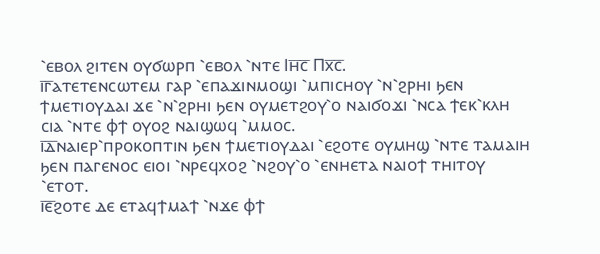⳿ⲉⲃⲟⲗ ϩⲓⲧⲉⲛ ⲟⲩϭⲱⲣⲡ ⳿ⲉⲃⲟⲗ ⳿ⲛⲧⲉ Ⲓⲏ̅ⲥ̅ Ⲡⲭ̅ⲥ̅.
ⲓ̅ⲅ̅ⲁⲧⲉⲧⲉⲛⲥⲱⲧⲉⲙ ⲅⲁⲣ ⳿ⲉⲡⲁϫⲓⲛⲙⲟϣⲓ ⳿ⲙⲡⲓⲥⲏⲟⲩ ⳿ⲛ⳿ϩⲣⲏⲓ ϧⲉⲛ ϯⲙⲉⲧⲓⲟⲩⲇⲁⲓ ϫⲉ ⳿ⲛ⳿ϩⲣⲏⲓ ϧⲉⲛ ⲟⲩⲙⲉⲧϩⲟⲩ⳿ⲟ ⲛⲁⲓϭⲟϫⲓ ⳿ⲛⲥⲁ ϯⲉⲕ⳿ⲕⲗⲏ ⲥⲓⲁ ⳿ⲛⲧⲉ ⲫϯ ⲟⲩⲟϩ ⲛⲁⲓϣⲱϥ ⳿ⲙⲙⲟⲥ.
ⲓ̅ⲇ̅ⲛⲁⲓⲉⲣ⳿ⲡⲣⲟⲕⲟⲡⲧⲓⲛ ϧⲉⲛ ϯⲙⲉⲧⲓⲟⲩⲇⲁⲓ ⳿ⲉϩⲟⲧⲉ ⲟⲩⲙⲏϣ ⳿ⲛⲧⲉ ⲧⲁⲙⲁⲓⲏ ϧⲉⲛ ⲡⲁⲅⲉⲛⲟⲥ ⲉⲓⲟⲓ ⳿ⲛⲣⲉϥⲭⲟϩ ⳿ⲛϩⲟⲩ⳿ⲟ ⳿ⲉⲛⲏⲉⲧⲁ ⲛⲁⲓⲟϯ ⲧⲏⲓⲧⲟⲩ ⳿ⲉⲧⲟⲧ.
ⲓ̅ⲉ̅ϩⲟⲧⲉ ⲇⲉ ⲉⲧⲁϥϯⲙⲁϯ ⳿ⲛϫⲉ ⲫϯ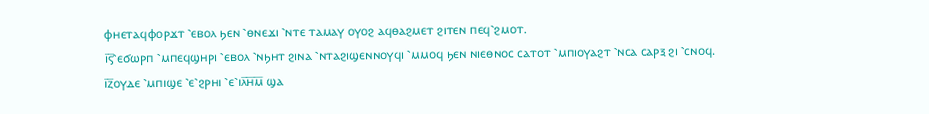ⲫⲏⲉⲧⲁϥⲫⲟⲣϫⲧ ⳿ⲉⲃⲟⲗ ϧⲉⲛ ⳿ⲑⲛⲉϫⲓ ⳿ⲛⲧⲉ ⲧⲁⲙⲁⲩ ⲟⲩⲟϩ ⲁϥⲑⲁϩⲙⲉⲧ ϩⲓⲧⲉⲛ ⲡⲉϥ⳿ϩⲙⲟⲧ.
ⲓ̅ⲋ̅⳿ⲉϭⲱⲣⲡ ⳿ⲙⲡⲉϥϣⲏⲣⲓ ⳿ⲉⲃⲟⲗ ⳿ⲛϧⲏⲧ ϩⲓⲛⲁ ⳿ⲛⲧⲁϩⲓϣⲉⲛⲛⲟⲩϥⲓ ⳿ⲙⲙⲟϥ ϧⲉⲛ ⲛⲓⲉⲑⲛⲟⲥ ⲥⲁⲧⲟⲧ ⳿ⲙⲡⲓⲟⲩⲁϩⲧ ⳿ⲛⲥⲁ ⲥⲁⲣⲝ ϩⲓ ⳿ⲥⲛⲟϥ.
ⲓ̅ⲍ̅ⲟⲩⲇⲉ ⳿ⲙⲡⲓϣⲉ ⳿ⲉ⳿ϩⲣⲏⲓ ⳿ⲉ⳿ⲓⲗ̅ⲏ̅ⲙ̅ ϣⲁ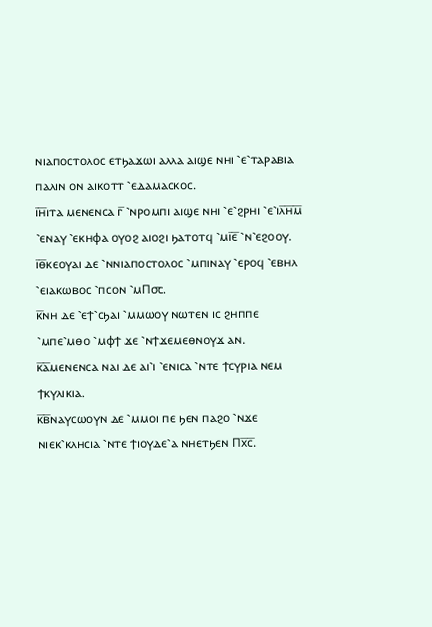ⲛⲓⲁⲡⲟⲥⲧⲟⲗⲟⲥ ⲉⲧϧⲁϫⲱⲓ ⲁⲗⲗⲁ ⲁⲓϣⲉ ⲛⲏⲓ ⳿ⲉ⳿ⲧⲁⲣⲁⲃⲓⲁ ⲡⲁⲗⲓⲛ ⲟⲛ ⲁⲓⲕⲟⲧⲧ ⳿ⲉⲇⲁⲙⲁⲥⲕⲟⲥ.
ⲓ̅ⲏ̅ⲓⲧⲁ ⲙⲉⲛⲉⲛⲥⲁ ⲅ̅ ⳿ⲛⲣⲟⲙⲡⲓ ⲁⲓϣⲉ ⲛⲏⲓ ⳿ⲉ⳿ϩⲣⲏⲓ ⳿ⲉ⳿ⲓⲗ̅ⲏ̅ⲙ̅ ⳿ⲉⲛⲁⲩ ⳿ⲉⲕⲏⲫⲁ ⲟⲩⲟϩ ⲁⲓⲟϩⲓ ϧⲁⲧⲟⲧϥ ⳿ⲙⲓ̅ⲉ̅ ⳿ⲛ⳿ⲉϩⲟⲟⲩ.
ⲓ̅ⲑ̅ⲕⲉⲟⲩⲁⲓ ⲇⲉ ⳿ⲛⲛⲓⲁⲡⲟⲥⲧⲟⲗⲟⲥ ⳿ⲙⲡⲓⲛⲁⲩ ⳿ⲉⲣⲟϥ ⳿ⲉⲃⲏⲗ ⳿ⲉⲓⲁⲕⲱⲃⲟⲥ ⳿ⲡⲥⲟⲛ ⳿ⲙⲠ⳪.
ⲕ̅ⲛⲏ ⲇⲉ ⳿ⲉϯ⳿ⲥϧⲁⲓ ⳿ⲙⲙⲱⲟⲩ ⲛⲱⲧⲉⲛ ⲓⲥ ϩⲏⲡⲡⲉ ⳿ⲙⲡⲉ⳿ⲙⲑⲟ ⳿ⲙⲫϯ ϫⲉ ⳿ⲛϯϫⲉⲙⲉⲑⲛⲟⲩϫ ⲁⲛ.
ⲕ̅ⲁ̅ⲙⲉⲛⲉⲛⲥⲁ ⲛⲁⲓ ⲇⲉ ⲁⲓ⳿ⲓ ⳿ⲉⲛⲓⲥⲁ ⳿ⲛⲧⲉ ϯⲥⲩⲣⲓⲁ ⲛⲉⲙ ϯⲕⲩⲗⲓⲕⲓⲁ.
ⲕ̅ⲃ̅ⲛⲁⲩⲥⲱⲟⲩⲛ ⲇⲉ ⳿ⲙⲙⲟⲓ ⲡⲉ ϧⲉⲛ ⲡⲁϩⲟ ⳿ⲛϫⲉ ⲛⲓⲉⲕ⳿ⲕⲗⲏⲥⲓⲁ ⳿ⲛⲧⲉ ϯⲓⲟⲩⲇⲉ⳿ⲁ ⲛⲏⲉⲧϧⲉⲛ Ⲡⲭ̅ⲥ̅.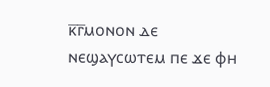ⲕ̅ⲅ̅ⲙⲟⲛⲟⲛ ⲇⲉ ⲛⲉϣⲁⲩⲥⲱⲧⲉⲙ ⲡⲉ ϫⲉ ⲫⲏ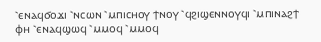⳿ⲉⲛⲁϥϭⲟϫⲓ ⳿ⲛⲥⲱⲛ ⳿ⲙⲡⲓⲥⲏⲟⲩ ϯⲛⲟⲩ ⳿ϥϩⲓϣⲉⲛⲛⲟⲩϥⲓ ⳿ⲙⲡⲓⲛⲁϩϯ ⲫⲏ ⳿ⲉⲛⲁϥϣⲱϥ ⳿ⲙⲙⲟϥ ⳿ⲙⲙⲟϥ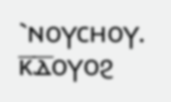⳿ⲛⲟⲩⲥⲏⲟⲩ.
ⲕ̅ⲇ̅ⲟⲩⲟϩ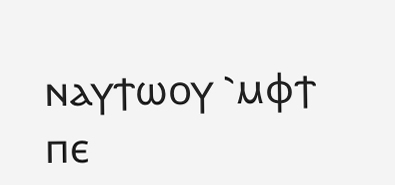ⲛⲁⲩϯⲱⲟⲩ ⳿ⲙⲫϯ ⲡⲉ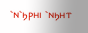⳿ⲛ⳿ϧⲣⲏⲓ ⳿ⲛϧⲏⲧ